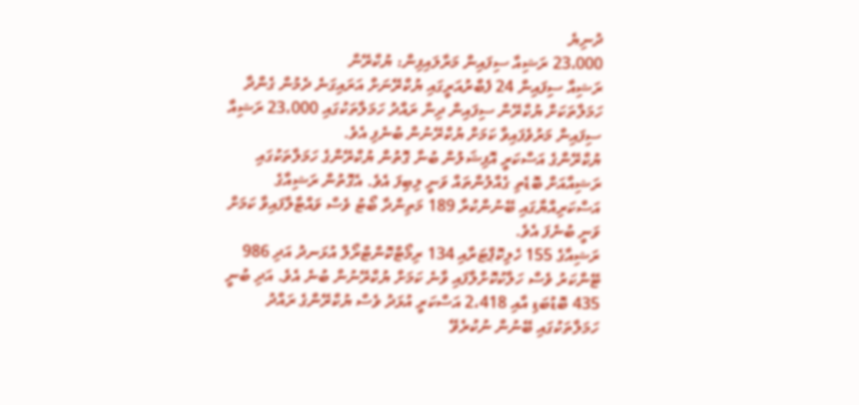ދުނިޔެ
23،000 ރަޝިއާ ސިފައިން މަރާލައިފިން: ޔުކްރޭން
ރަޝިއާ ސިފައިން 24 ފެބްރުއަރީގައި ޔުކްރޭނަށް އަރައިގަނެ ދެމުން ގެންދާ ހަމަލާތަކަށް ޔުކްރޭން ސިފައިން ދިން ރައްދު ހަމަލާތަކުގައި 23،000 ރަޝިއާ ސިފައިން މަރުވެފައިވާ ކަމަށް ޔުކްރޭނުން ބުނެފި އެވެ.
ޔުކްރޭންގެ އަސްކަރީ އޮފިޝަލުން ބުނާ ގޮތުން ޔުކްރޭންގެ ހަމަލާތަކުގައި ރަޝިއާއަށް ބޮޑެތި ގެއްލުންތައް ވަނީ ލިބިފަ އެވެ. އެގޮތުން ރަޝިއާގެ އަސްކަރިއްޔާގައި ބޭނުންކުރާ 189 މަތިންދާ ބޯޓު ވެސް ވައްޓާލާފައިވާ ކަމަށް ވަނީ ބުނެފަ އެވެ.
ރަޝިއާގެ 155 ހެލިކޮޕްޓަރާއި 134 ރިމޯޓްކޮންޓްރޯލް އުޅަނދު އަދި 986 ޓޭންކަރު ވެސް ހަލާކުކޮށްލާފައި ވާނެ ކަމަށް ޔުކްރޭނުން ބުނެ އެވެ. އަދި ބުނީ 435 ބޮޑުބަޑި އާއި 2،418 އަސްކަރީ އުޅަދު ވެސް ޔުކްރޭންގެ ރައްދު ހަމަލާތަކުގައި ބޭނުން ނުކުރެވޭ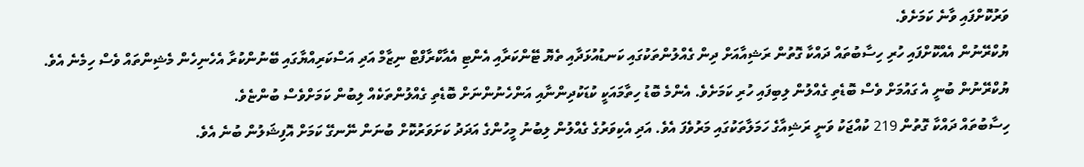ވަރުކޮށްފައި ވާނެ ކަމަށެވެ.
ޔުކްރޭނުން އެއްކޮށްފައި ހުރި ހިސާބުތައް ދައްކާ ގޮތުން ރަޝިއާއަށް ދިން ގެއްލުންތަކުގައި ކަނޑުއުޅަދާއި ތެޔޮ ޓޭންކަރާއި އެންޓި އެއާކްރާފްޓް ނިޒާމް އަދި އަސްކަރިއްޔާގައި ބޭނުންކުރާ އެހެނިހެން މެޝިންތައް ވެސް ހިމެނެ އެވެ.
ޔުކްރޭނުން ބުނީ އެ ގައުމަށް ވެސް ބޮޑެތި ގެއްލުން ލިބިފައި ހުރި ކަމަށެވެ. އެންމެ ބޮޑު ހިތާމައަކީ ކުޑަކުދިންނާއި އަންހެނުންނަށް ބޮޑެތި ގެއްލުންތަކެއް ލިބުން ކަމަށްވެސް ބުންޏެވެ.
ހިސާބުތައް ދައްކާ ގޮތުން 219 ކުއްޖަކު ވަނީ ރަޝިއާގެ ހަމަލާތަކުގައި މަރުވެފަ އެވެ. އަދި އެކިވަރުގެ ގެއްލުން ލިބުނު މީހުންގެ އަދަދު ކަށަވަރުކޮށް ބުނަން ނޭނގޭ ކަމަށް އޮފިޝަލުން ބުނެ އެވެ.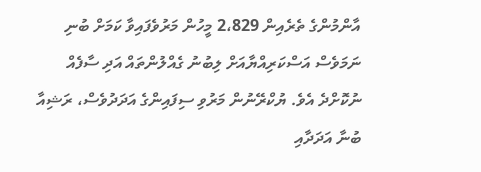އާންމުންގެ ތެރެއިން 2،829 މީހުން މަރުވެފައިވާ ކަމަށް ބުނި ނަމަވެސް އަސްކަރިއްޔާއަށް ލިބުނު ގެއްލުންތައް އަދި ސާފެއް ނުކޮށްދެ އެވެ. ޔުކްރޭނުން މަރުވި ސިފައިންގެ އަދަދުވެސް، ރަޝިއާ ބުނާ އަދަދާއި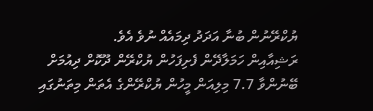ޔުކްރޭނުން ބުނާ އަދަދު ދިމައެއް ނުވެ އެވެ.
ރަޝިއާއިން ހަމަލާދޭން ފެށިފަހުން ޔުކްރޭން ދޫކޮށް ދިއުމަށް ބޭނުންވާ 7.7 މިލިއަން މީހުން ޔުކްރޭންގެ އެތަން މިތަނުގައި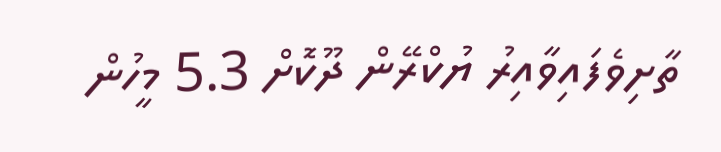ތާށިވެފައިވާއިރު ޔުކްރޭން ދޫކޮށް 5.3 މީހުން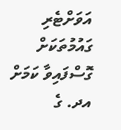އަވަށްޓެރި ގައުމުތަކަށް ގޮސްފައިވާ ކަމަށް އދ. ގެ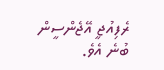ރެފިއުޖީ އޭޖެންސީން ބުނެ އެވެ.